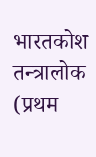भारतकोश
तन्त्रालोक (प्रथम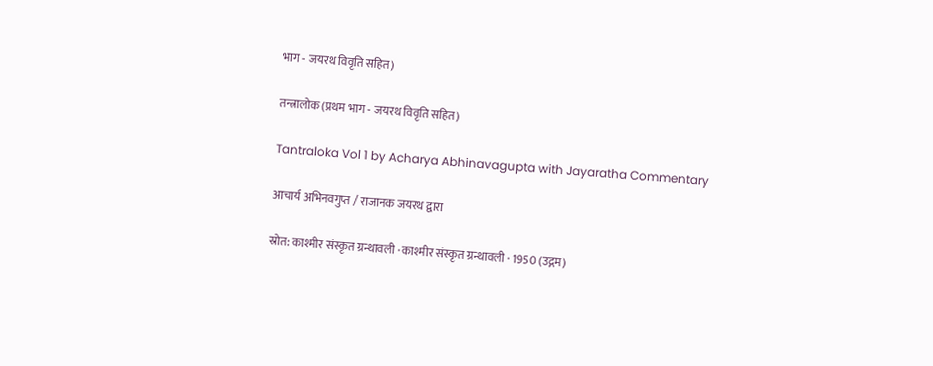भाग - जयरथ विवृति सहित)

तन्त्रालोक (प्रथम भाग - जयरथ विवृति सहित)

Tantraloka Vol 1 by Acharya Abhinavagupta with Jayaratha Commentary

आचार्य अभिनवगुप्त / राजानक जयरथ द्वारा

स्रोत: काश्मीर संस्कृत ग्रन्थावली · काश्मीर संस्कृत ग्रन्थावली · 1950 (उद्गम)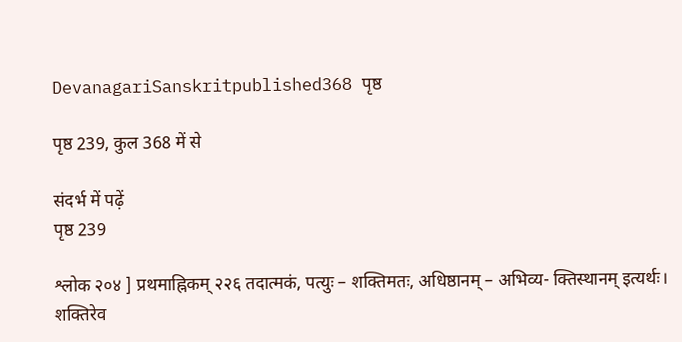DevanagariSanskritpublished368 पृष्ठ

पृष्ठ 239, कुल 368 में से

संदर्भ में पढ़ें
पृष्ठ 239

श्लोक २०४ ] प्रथमाह्निकम् २२६ तदात्मकं, पत्युः – शक्तिमतः, अधिष्ठानम् – अभिव्य- क्तिस्थानम् इत्यर्थः। शक्तिरेव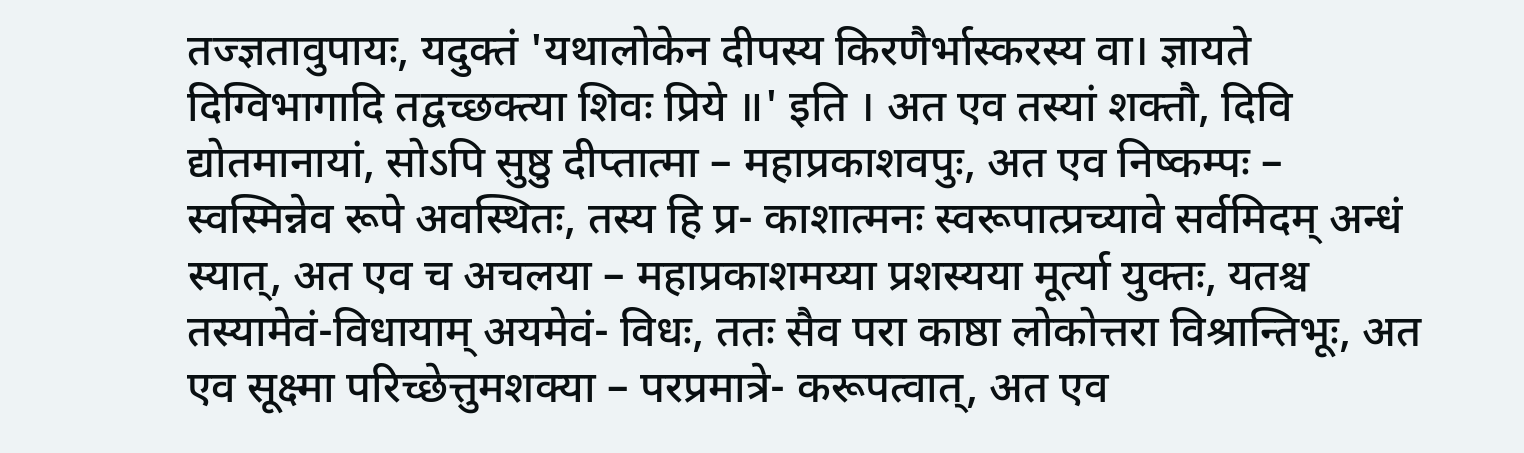तज्ज्ञतावुपायः, यदुक्तं 'यथालोकेन दीपस्य किरणैर्भास्करस्य वा। ज्ञायते दिग्विभागादि तद्वच्छक्त्या शिवः प्रिये ॥' इति । अत एव तस्यां शक्तौ, दिवि द्योतमानायां, सोऽपि सुष्ठु दीप्तात्मा – महाप्रकाशवपुः, अत एव निष्कम्पः – स्वस्मिन्नेव रूपे अवस्थितः, तस्य हि प्र- काशात्मनः स्वरूपात्प्रच्यावे सर्वमिदम् अन्धं स्यात्, अत एव च अचलया – महाप्रकाशमय्या प्रशस्यया मूर्त्या युक्तः, यतश्च तस्यामेवं-विधायाम् अयमेवं- विधः, ततः सैव परा काष्ठा लोकोत्तरा विश्रान्तिभूः, अत एव सूक्ष्मा परिच्छेत्तुमशक्या – परप्रमात्रे- करूपत्वात्, अत एव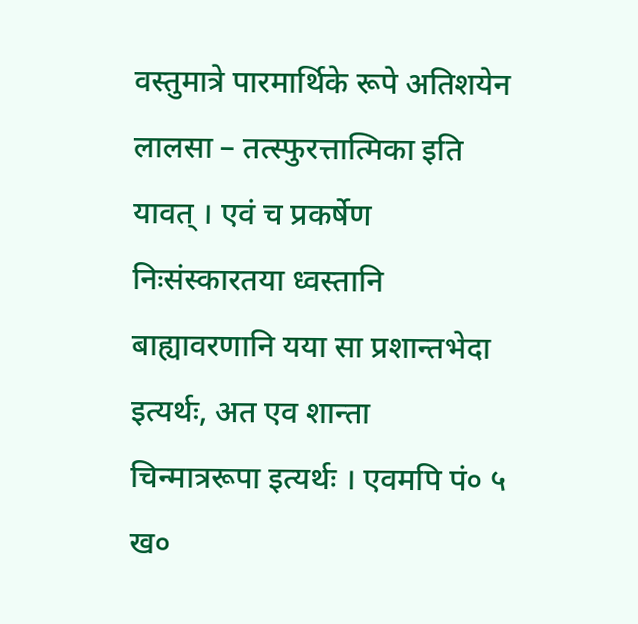वस्तुमात्रे पारमार्थिके रूपे अतिशयेन लालसा – तत्स्फुरत्तात्मिका इति यावत् । एवं च प्रकर्षेण निःसंस्कारतया ध्वस्तानि बाह्यावरणानि यया सा प्रशान्तभेदा इत्यर्थः, अत एव शान्ता चिन्मात्ररूपा इत्यर्थः । एवमपि पं० ५ ख०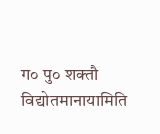ग० पु० शक्तौ विद्योतमानायामिति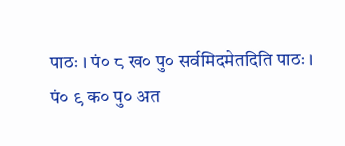पाठः । पं० ८ ख० पु० सर्वमिदमेतदिति पाठः । पं० ९ क० पु० अत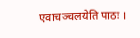एवाचञ्चलयेति पाठः ।